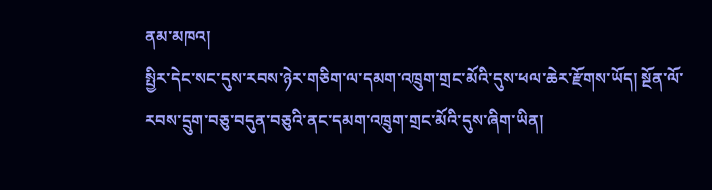ནམ་མཁའ།
སྤྱིར་དེང་སང་དུས་རབས་ཉེར་གཅིག་ལ་དམག་འཁྲུག་གྲང་མོའི་དུས་ཕལ་ཆེར་རྫོགས་ཡོད། སྔོན་ལོ་རབས་དྲུག་བཅུ་བདུན་བཅུའི་ནང་དམག་འཁྲུག་གྲང་མོའི་དུས་ཞིག་ཡིན།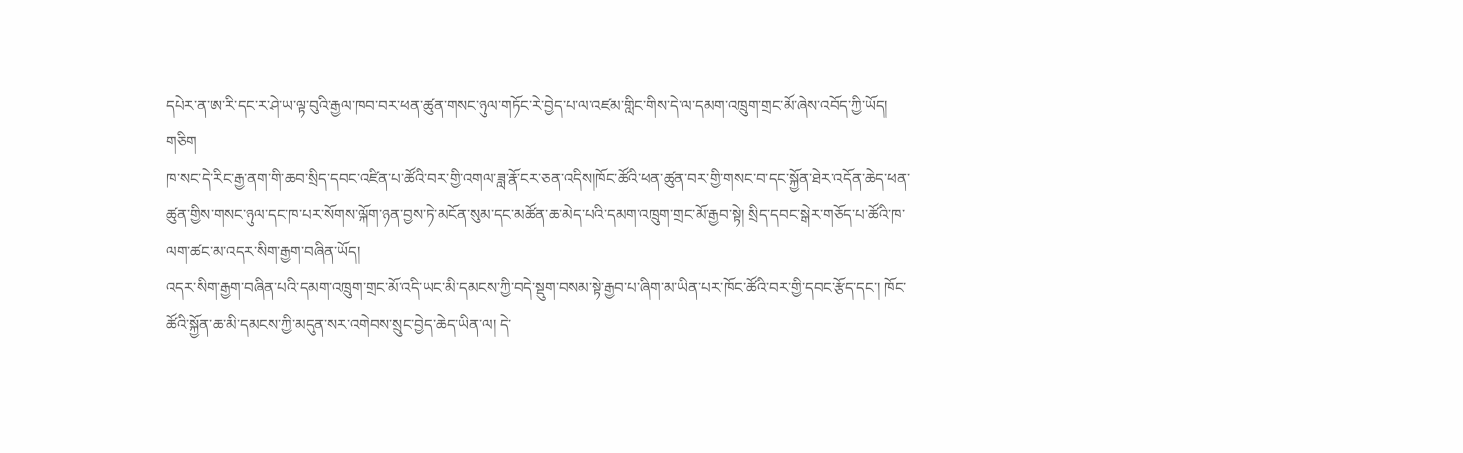དཔེར་ན་ཨ་རི་དང་ར་ཤེ་ཡ་ལྟ་བུའི་རྒྱལ་ཁབ་བར་ཕན་ཚུན་གསང་ཉུལ་གཏོང་རེ་བྱེད་པ་ལ་འཛམ་གླིང་གིས་དེ་ལ་དམག་འཁྲུག་གྲང་མོ་ཞེས་འབོད་ཀྱི་ཡོད།
གཅིག
ཁ་སང་དེ་རིང་རྒྱ་ནག་གི་ཆབ་སྲིད་དབང་འཛིན་པ་ཚོའི་བར་གྱི་འགལ་ཟླ་རྣོ་ངར་ཅན་འདིས།ཁོང་ཚོའི་ཕན་ཚུན་བར་གྱི་གསང་བ་དང་སྐྱོན་ཐེར་འདོན་ཆེད་ཕན་ཚུན་གྱིས་གསང་ཉུལ་དང་ཁ་པར་སོགས་ལྐོག་ཉན་བྱས་ཏེ་མངོན་སུམ་དང་མཚོན་ཆ་མེད་པའི་དམག་འཁྲུག་གྲང་མོ་རྒྱབ་སྟེ། སྲིད་དབང་སྒེར་གཅོད་པ་ཚོའི་ཁ་ལག་ཚང་མ་འདར་སིག་རྒྱག་བཞིན་ཡོད།
འདར་སིག་རྒྱག་བཞིན་པའི་དམག་འཁྲུག་གྲང་མོ་འདི་ཡང་མི་དམངས་ཀྱི་བདེ་སྡུག་བསམ་སྟེ་རྒྱབ་པ་ཞིག་མ་ཡིན་པར་ཁོང་ཚོའི་བར་གྱི་དབང་རྩོད་དང་། ཁོང་ཚོའི་སྐྱོན་ཆ་མི་དམངས་ཀྱི་མདུན་སར་འགེབས་སྲུང་བྱེད་ཆེད་ཡིན་ལ། དེ་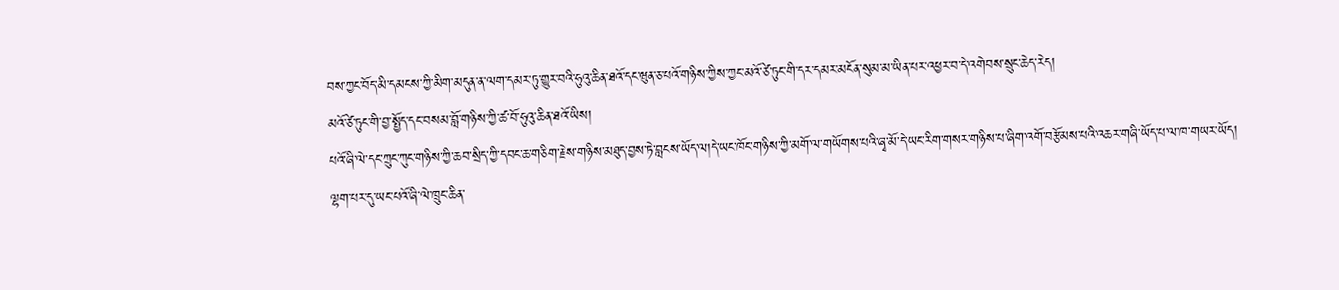བས་ཀྱང་བོད་མི་དམངས་ཀྱི་མིག་མདུན་ན་ལག་དམར་ཏུ་གྱུར་བའི་ཧུའུ་ཆིན་ཐའོ་དང་ཝུན་ཅ་པའོ་གཉིས་ཀྱིས་ཀྱང་མའོ་ཙེ་ཏུང་གི་དར་དམར་མངོན་སུམ་མ་ཡིན་པར་འཕྱར་བ་དེ་འགེབས་སྲུང་ཆེད་རེད།
མའོ་ཙེ་ཏུང་གི་བྱ་སྤྱོད་དང་བསམ་བློ་གཉིས་ཀྱི་ཚ་བོ་ཧུའུ་ཆིན་ཐའོ་ཡིས།
པའོ་ཞི་ལེ་དང་ཀྲུང་ཀུང་གཉིས་ཀྱི་ཆབ་སྲིད་ཀྱི་དབང་ཆ་གཅིག་རྗེས་གཉིས་མཐུད་བྱས་ཏེ་བླངས་ཡོད་ལ།དེ་ཡང་ཁོང་གཉིས་ཀྱི་མགོ་ལ་གཡོགས་པའི་ཞྭ་མོ་དེ་ཡང་རིག་གསར་གཉིས་པ་ཞིག་འགོ་བརྩོམས་པའི་འཆར་གཞི་ཡོད་པ་ལ་ཁ་གཡར་ཡོད།
ལྷག་པར་དུ་ཡང་པའོ་ཞི་ལེ་ཁྲུང་ཆིན་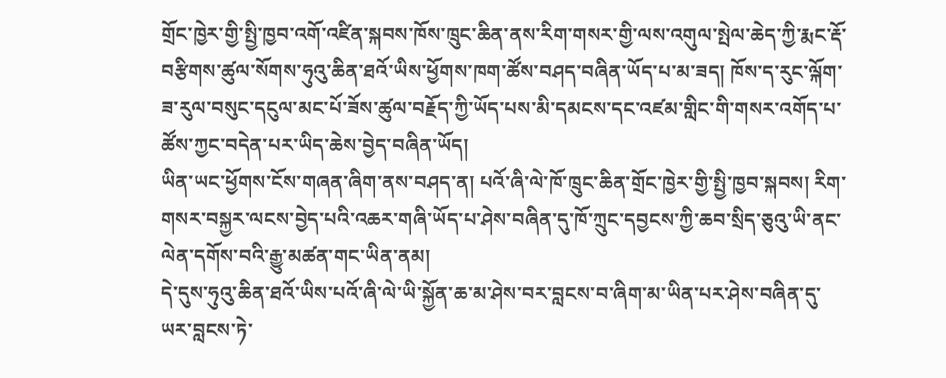གྲོང་ཁྱེར་གྱི་སྤྱི་ཁྱབ་འགོ་འཛིན་སྐབས་ཁོས་ཁྲུང་ཆིན་ནས་རིག་གསར་གྱི་ལས་འགུལ་སྤེལ་ཆེད་ཀྱི་རྨང་རྡོ་བརྩིགས་ཚུལ་སོགས་ཧུའུ་ཆིན་ཐའོ་ཡིས་ཕྱོགས་ཁག་ཚོས་བཤད་བཞིན་ཡོད་པ་མ་ཟད། ཁོས་ད་རུང་ལྐོག་ཟ་རུལ་བསུང་དངུལ་མང་པོ་ཟོས་ཚུལ་བརྗོད་ཀྱི་ཡོད་པས་མི་དམངས་དང་འཛམ་གླིང་གི་གསར་འགོད་པ་ཚོས་ཀྱང་བདེན་པར་ཡིད་ཆེས་བྱེད་བཞིན་ཡོད།
ཡིན་ཡང་ཕྱོགས་ངོས་གཞན་ཞིག་ནས་བཤད་ན། པའོ་ཞི་ལེ་ཁོ་ཁྲུང་ཆིན་གྲོང་ཁྱེར་གྱི་སྤྱི་ཁྱབ་སྐབས། རིག་གསར་བསྐྱར་ལངས་བྱེད་པའི་འཆར་གཞི་ཡོད་པ་ཤེས་བཞིན་དུ་ཁོ་ཀྲུང་དབྱངས་ཀྱི་ཆབ་སྲིད་ཅུའུ་ཡི་ནང་ལེན་དགོས་བའི་རྒྱུ་མཚན་གང་ཡིན་ནམ།
དེ་དུས་ཧུའུ་ཆིན་ཐའོ་ཡིས་པའོ་ཞི་ལེ་ཡི་སྐྱོན་ཆ་མ་ཤེས་བར་བླངས་བ་ཞིག་མ་ཡིན་པར་ཤེས་བཞིན་དུ་ཡར་བླངས་ཏེ་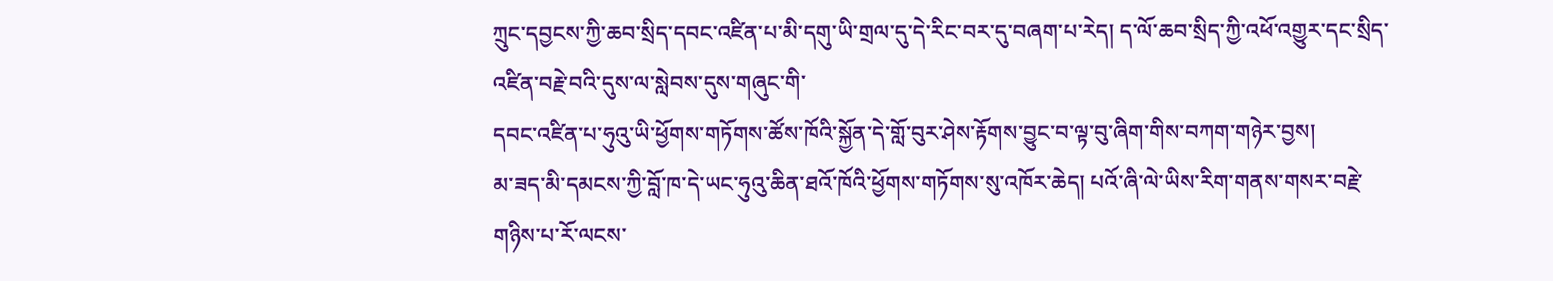ཀྲུང་དབྱངས་ཀྱི་ཆབ་སྲིད་དབང་འཛིན་པ་མི་དགུ་ཡི་གྲལ་དུ་དེ་རིང་བར་དུ་བཞག་པ་རེད། ད་ལོ་ཆབ་སྲིད་ཀྱི་འཕོ་འགྱུར་དང་སྲིད་འཛིན་བརྗེ་བའི་དུས་ལ་སླེབས་དུས་གཞུང་གི་
དབང་འཛིན་པ་ཧུའུ་ཡི་ཕྱོགས་གཏོགས་ཚོས་ཁོའི་སྐྱོན་དེ་གློ་བུར་ཤེས་རྟོགས་བྱུང་བ་ལྟ་བུ་ཞིག་གིས་བཀག་གཉེར་བྱས།
མ་ཟད་མི་དམངས་ཀྱི་བློ་ཁ་དེ་ཡང་ཧུའུ་ཆིན་ཐའོ་ཁོའི་ཕྱོགས་གཏོགས་སུ་འཁོར་ཆེད། པའོ་ཞི་ལེ་ཡིས་རིག་གནས་གསར་བརྗེ་གཉིས་པ་རོ་ལངས་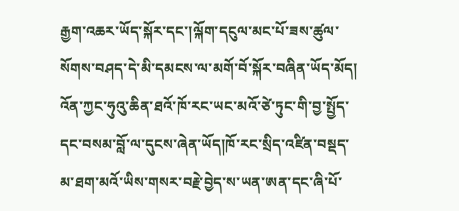རྒྱག་འཆར་ཡོད་སྐོར་དང་།ལྐོག་དངུལ་མང་པོ་ཟས་ཚུལ་སོགས་བཤད་དེ་མི་དམངས་ལ་མགོ་བོ་སྐོར་བཞིན་ཡོད་མོད།
འོན་ཀྱང་ཧུའུ་ཆིན་ཐའོ་ཁོ་རང་ཡང་མའོ་ཙེ་ཏུང་གི་བྱ་སྤྱོད་དང་བསམ་བློ་ལ་དུངས་ཞེན་ཡོད།ཁོ་རང་སྲིད་འཛིན་བསྡད་མ་ཐག་མའོ་ཡིས་གསར་བརྗེ་བྱེད་ས་ཡན་ཨན་དང་ཞི་པོ་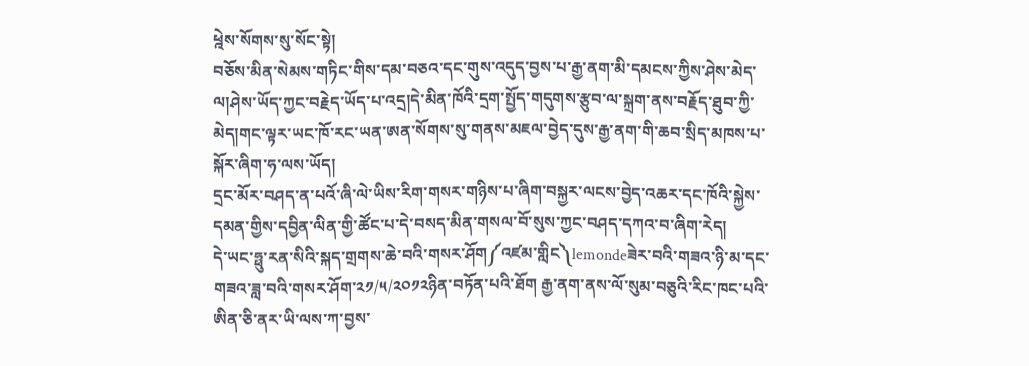ཕྰེས་སོགས་སུ་སོང་སྟེ།
བཅོས་མིན་སེམས་གཏིང་གིས་དམ་བཅའ་དང་གུས་འདུད་བྱས་པ་རྒྱ་ནག་མི་དམངས་ཀྱིས་ཤེས་མེད་ལ།ཤེས་ཡོད་ཀྱང་བརྗེད་ཡོད་པ་འདྲ།དེ་མིན་ཁོའི་དྲག་སྤྱོད་གདུགས་རྩུབ་ལ་སྐྲག་ནས་བརྗོད་ཐུབ་ཀྱི་མེད།གང་ལྟར་ཡང་ཁོ་རང་ཡན་ཨན་སོགས་སུ་གནས་མཇལ་བྱེད་དུས་རྒྱ་ནག་གི་ཆབ་སྲིད་མཁས་པ་སྐོར་ཞིག་ཧ་ལས་ཡོད།
དྲང་མོར་བཤད་ན་པའོ་ཞི་ལེ་ཡིས་རིག་གསར་གཉིས་པ་ཞིག་བསྐྱར་ལངས་བྱེད་འཆར་དང་ཁོའི་སྐྱེས་དམན་གྱིས་དབྱིན་ལིན་གྱི་ཚོང་པ་དེ་བསད་མིན་གསལ་བོ་སུས་ཀྱང་བཤད་དཀའ་བ་ཞིག་རེད།
དེ་ཡང་ཧྥུ་རན་སིའི་སྐད་གྲགས་ཆེ་བའི་གསར་ཤོག༼འཛམ་གླིང༽lemondeཟེར་བའི་གཟའ་ཉི་མ་དང་གཟའ་ཟླ་བའི་གསར་ཤོག་༢༡/༥/༢༠༡༢ཉིན་བཏོན་པའི་ཐོག རྒྱ་ནག་ནས་ལོ་སུམ་བཅུའི་རིང་ཁང་པའི་ཨིན་ཅི་ནར་ཡི་ལས་ཀ་བྱས་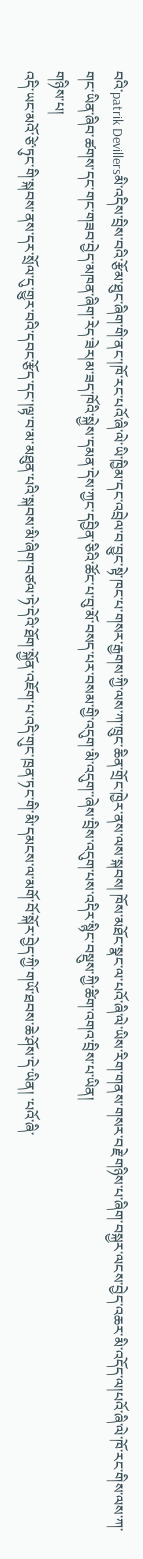བའི་patrik Devillersམི་འདིས་བྲིས་བའི་རྩོམ་ཐུང་ཞིག་གི་ནང་།ཁོ་རང་པའོ་ཞི་ལེ་ཡི་ཁྱིམ་དང་འབྲེལ་བ་བྱུང་སྟེ་ཁང་པ་གསར་རྒྱགས་ཀྱི་ལས་ཀ་ཁྲུང་ཆིན་གྲོང་ཁྱེར་ནས་ལས་སྐབས། ཁོས་མཐོང་སྣང་ལ་པའོ་ཞི་ལེ་ཡིས་རིག་གནས་གསར་བརྗེ་གཉིས་པ་ཞིག་བསྐྱར་ལངས་བྱེད་འཆར་མི་འདོད་ལ།པའོ་ཞི་ལེ་ཁོ་རང་གིས་ལས་ཀ་གང་ཡིན་ཞིབ་ཚགས་དང་གང་གཟབ་བྱེད་མཁན་ཞིག་རེད་ཟེར།མ་ཟད་ཁོའི་སྐྱེས་དམན་དེས་ཀྱང་དབྱིན་ཅིའི་ཚོང་པ་བུ་མོ་བསད་པར་བསམ་གྱི་འདུག་མི་འདུག་་ཞེས་བྲིས་འདུག་པས་འདིར་སྙིང་བསྡུས་ཀྱི་ཚིག་འགའ་བྲིས་པ་ཡིན།
གཉིས་པ།
འདི་ཡང་མའོ་ཙེ་ཏུང་གི་སྐབས་ནས་དར་སྲོལ་དུ་གྱུར་བའི་དབང་རྩོད་དང་།ལྟ་བ་མ་མཐུན་པའི་སྐབས་མི་ཞིག་བཙལ་ཏེ་དེའི་ཐོག་སྐྱོན་འཇོག་པ་འདི་གུང་ཁྲན་ཏང་གི་མི་དམངས་ལ་མགོ་བོ་སྐོར་བྱེད་ཀྱི་གཡོ་ཐབས་ཆེ་ཤོས་དེ་ཡིན། ་པའོ་ཞི་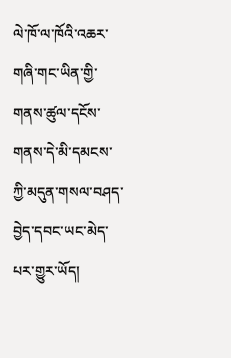ལེ་ཁོ་ལ་ཁོའི་འཆར་གཞི་གང་ཡིན་གྱི་གནས་ཚུལ་དངོས་གནས་དེ་མི་དམངས་ཀྱི་མདུན་གསལ་བཤད་བྱེད་དབང་ཡང་མེད་པར་གྱུར་ཡོད།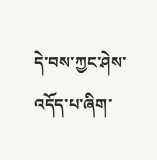དེ་བས་ཀྱང་ཤེས་འདོད་པ་ཞིག་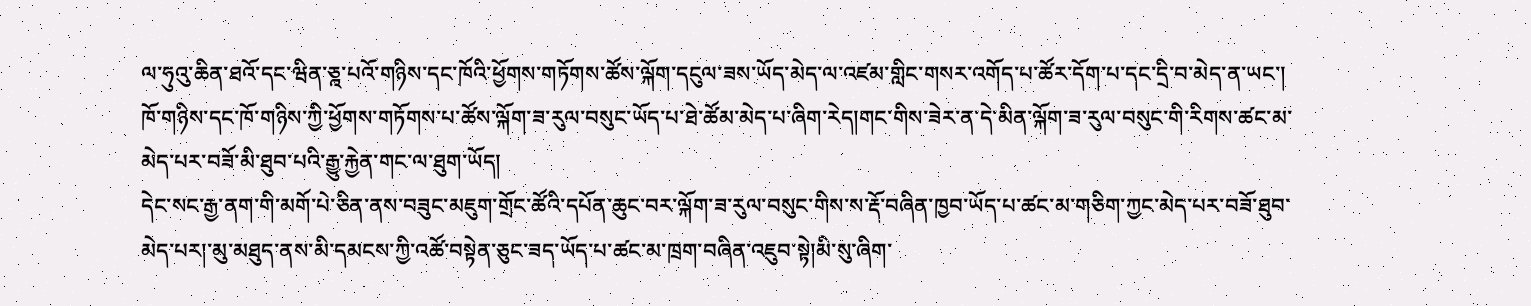ལ་ཧུའུ་ཆིན་ཐའོ་དང་ཝིན་ཅྰ་པའོ་གཉིས་དང་ཁོའི་ཕྱོགས་གཏོགས་ཚོས་ལྐོག་དངུལ་ཟས་ཡོད་མེད་ལ་འཛམ་གླིང་གསར་འགོད་པ་ཚོར་དོག་པ་དང་དྲི་བ་མེད་ན་ཡང་།
ཁོ་གཉིས་དང་ཁོ་གཉིས་ཀྱི་ཕྱོགས་གཏོགས་པ་ཚོས་ལྐོག་ཟ་རུལ་བསུང་ཡོད་པ་ཐེ་ཚོམ་མེད་པ་ཞིག་རེད།གང་གིས་ཟེར་ན་དེ་མིན་ལྐོག་ཟ་རུལ་བསུང་གི་རིགས་ཚང་མ་མེད་པར་བཟོ་མི་ཐུབ་པའི་རྒྱུ་རྐྱེན་གང་ལ་ཐུག་ཡོད།
དེང་སང་རྒྱ་ནག་གི་མགོ་པེ་ཅིན་ནས་བཟུང་མཇུག་གྲོང་ཚོའི་དཔོན་ཆུང་བར་ལྐོག་ཟ་རུལ་བསུང་གིས་ས་རྡོ་བཞིན་ཁྱབ་ཡོད་པ་ཚང་མ་གཅིག་ཀྱང་མེད་པར་བཟོ་ཐུབ་མེད་པར།་མུ་མཐུད་ནས་མི་དམངས་ཀྱི་འཚོ་བསྟེན་ཅུང་ཟད་ཡོད་པ་ཚང་མ་ཁྲག་བཞིན་འཇུབ་སྟེ།མི་སུ་ཞིག་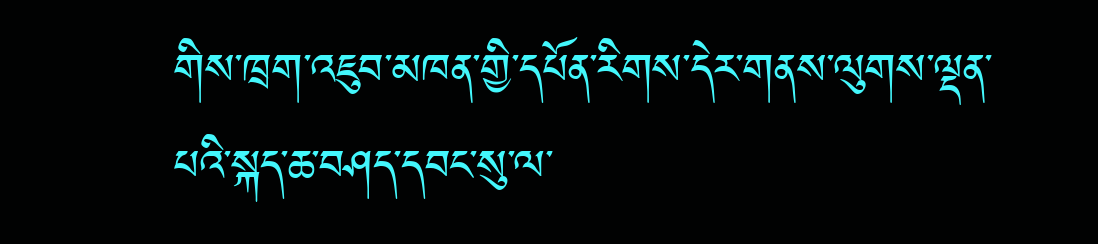གིས་ཁྲག་འཇུབ་མཁན་གྱི་དཔོན་རིགས་དེར་གནས་ལུགས་ལྡན་པའི་སྐད་ཆ་བཤད་དབང་སུ་ལ་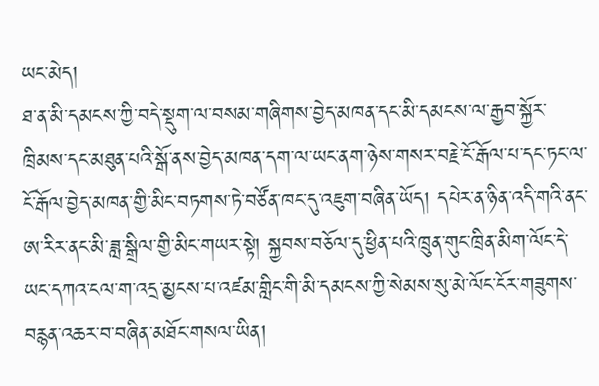ཡང་མེད།
ཐ་ན་མི་དམངས་ཀྱི་བདེ་སྡུག་ལ་བསམ་གཞིགས་བྱེད་མཁན་དང་མི་དམངས་ལ་རྒྱབ་སྐྱོར་ཁྲིམས་དང་མཐུན་པའི་སྒོ་ནས་བྱེད་མཁན་དག་ལ་ཡང་ནག་ཉེས་གསར་བརྗེ་ངོ་རྒོལ་པ་དང་ཏང་ལ་ངོ་རྒོལ་བྱེད་མཁན་གྱི་མིང་བཏགས་ཏེ་བཙོན་ཁང་དུ་འཇུག་བཞིན་ཡོད། དཔེར་ན་ཉིན་འདི་གའི་ནང་ཨ་རིར་ནང་མི་ཟླ་སྒྲིལ་གྱི་མིང་གཡར་སྟེ། སྐྱབས་བཅོལ་དུ་ཕྱིན་པའི་ཁྲུན་གུང་ཁྲིན་མིག་ལོང་དེ་ཡང་དཀའ་ངལ་ག་འདྲ་མྱངས་པ་འཛམ་གླིང་གི་མི་དམངས་ཀྱི་སེམས་སུ་མེ་ལོང་ངོར་གཟུགས་བརྙན་འཆར་བ་བཞིན་མཐོང་གསལ་ཡིན།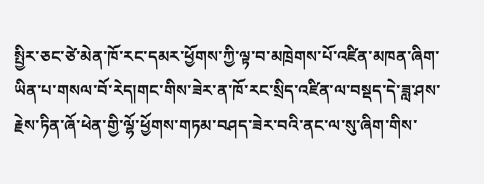སྤྱིར་ཅང་ཙེ་མེན་ཁོ་རང་དམར་ཕྱོགས་ཀྱི་ལྟ་བ་མཁྲེགས་པོ་འཛིན་མཁན་ཞིག་ཡིན་པ་གསལ་བོ་རེད།གང་གིས་ཟེར་ན་ཁོ་རང་སྲིད་འཛིན་ལ་བསྡད་དེ་ཟླ་ཤས་རྗེས་ཏིན་ཞོ་ཕེན་གྱི་ལྷོ་ཕྱོགས་གཏམ་བཤད་ཟེར་བའི་ནང་ལ་སུ་ཞིག་གིས་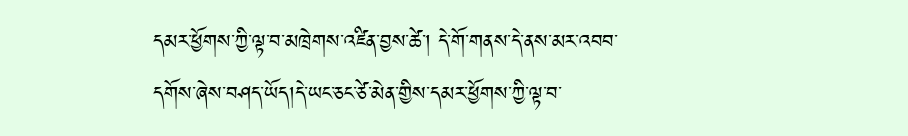དམར་ཕྱོགས་ཀྱི་ལྟ་བ་མཁྲེགས་འཛིན་བྱས་ཚེ་། དེ་གོ་གནས་དེ་ནས་མར་འབབ་དགོས་ཞེས་བཤད་ཡོད།དེ་ཡང་ཅང་ཙེ་མེན་གྱིས་དམར་ཕྱོགས་ཀྱི་ལྟ་བ་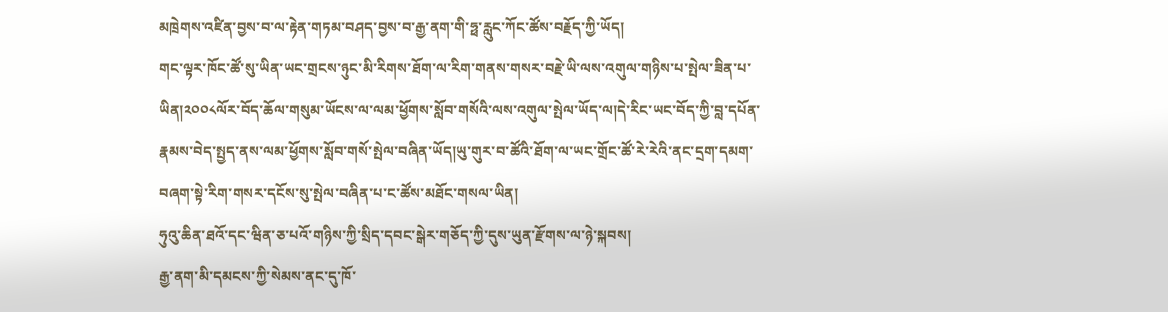མཁྲེགས་འཛིན་བྱས་བ་ལ་རྟེན་གཏམ་བཤད་བྱས་བ་རྒྱ་ནག་གི་ཧྥ་རླུང་ཀོང་ཚོས་བརྗོད་ཀྱི་ཡོད།
གང་ལྟར་ཁོང་ཚོ་སུ་ཡིན་ཡང་གྲངས་ཉུང་མི་རིགས་ཐོག་ལ་རིག་གནས་གསར་བརྗེ་ཡི་ལས་འགུལ་གཉིས་པ་སྤེལ་ཟིན་པ་ཡིན།༢༠༠༨ལོར་བོད་ཆོལ་གསུམ་ཡོངས་ལ་ལམ་ཕྱོགས་སློབ་གསོའི་ལས་འགུལ་སྤེལ་ཡོད་ལ།དེ་རིང་ཡང་བོད་ཀྱི་བླ་དཔོན་རྣམས་བེད་སྤྱད་ནས་ལམ་ཕྱོགས་སློབ་གསོ་སྤེལ་བཞིན་ཡོད།ཡུ་གུར་བ་ཚོའི་ཐོག་ལ་ཡང་གྲོང་ཚོ་རེ་རེའི་ནང་དྲག་དམག་བཞག་སྟེ་རིག་གསར་དངོས་སུ་སྤེལ་བཞིན་པ་ང་ཚོས་མཐོང་གསལ་ཡིན།
ཧུའུ་ཆིན་ཐའོ་དང་ཝིན་ཅ་པའོ་གཉིས་ཀྱི་སྲིད་དབང་སྒེར་གཅོད་ཀྱི་དུས་ཡུན་རྫོགས་ལ་ཉེ་སྐབས།
རྒྱ་ནག་མི་དམངས་ཀྱི་སེམས་ནང་དུ་ཁོ་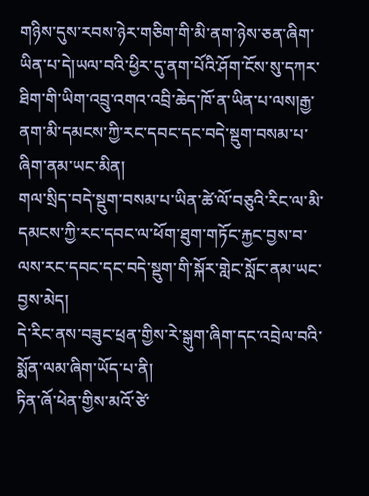གཉིས་དུས་རབས་ཉེར་གཅིག་གི་མི་ནག་ཉེས་ཅན་ཞིག་ཡིན་པ་དེ།ཡལ་བའི་ཕྱིར་དུ་ནག་པོའི་ཤོག་ངོས་སུ་དཀར་ཐིག་གི་ཡིག་འབྲུ་འགའ་འབྲི་ཆེད་ཁོ་ན་ཡིན་པ་ལས།རྒྱ་ནག་མི་དམངས་ཀྱི་རང་དབང་དང་བདེ་སྡུག་བསམ་པ་ཞིག་ནམ་ཡང་མིན།
གལ་སྲིད་བདེ་སྡུག་བསམ་པ་ཡིན་ཚེ་ལོ་བཅུའི་རིང་ལ་མི་དམངས་ཀྱི་རང་དབང་ལ་ཕོག་ཐུག་གཏོང་རྐྱང་བྱས་བ་ལས་རང་དབང་དང་བདེ་སྡུག་གི་སྐོར་གླེང་སློང་ནམ་ཡང་བྱས་མེད།
དེ་རིང་ནས་བཟུང་ཕྲན་གྱིས་རེ་སྒུག་ཞིག་དང་འབྲེལ་བའི་སྨོན་ལམ་ཞིག་ཡོད་པ་ནི།
ཏིན་ཞོ་ཕེན་གྱིས་མའོ་ཙེ་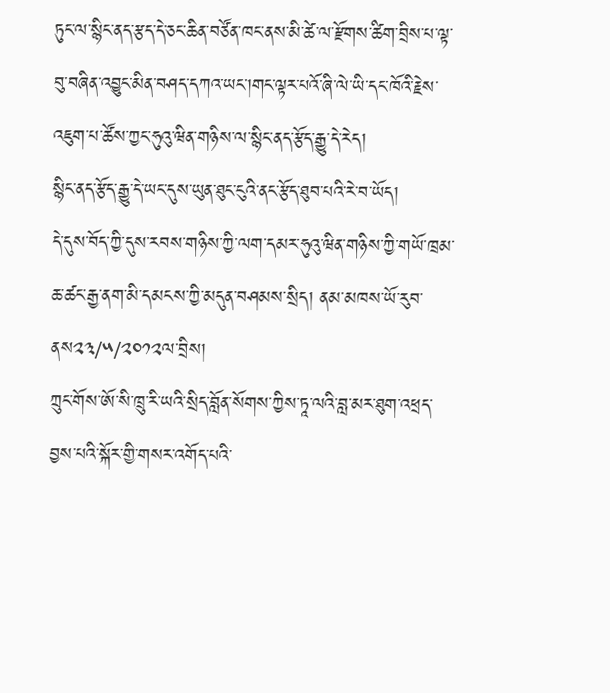ཏུང་ལ་སྙིང་ནད་རྩད་དེ་ཅང་ཆིན་བཙོན་ཁང་ནས་མི་ཚེ་ལ་རྫོགས་ཚིག་བྲིས་པ་ལྟ་བུ་བཞིན་འབྱུང་མིན་བཤད་དཀའ་ཡང་།གང་ལྟར་པའོ་ཞི་ལེ་ཡི་དང་ཁོའི་རྗེས་འཇུག་པ་ཚོས་ཀྱང་ཧུའུ་ཝིན་གཉིས་ལ་སྙིང་ནད་རྩོད་རྒྱུ་དེ་རེད།
སྙིང་ནད་རྩོད་རྒྱུ་དེ་ཡང་དུས་ཡུན་ཐུང་ངུའི་ནང་རྩོད་ཐུབ་པའི་རེ་བ་ཡོད།
དེ་དུས་བོད་ཀྱི་དུས་རབས་གཉིས་ཀྱི་ལག་དམར་ཧུའུ་ཝིན་གཉིས་ཀྱི་གཡོ་ཁྲམ་ཆ་ཚང་རྒྱ་ནག་མི་དམངས་ཀྱི་མདུན་བཤམས་སྲིད། ནམ་མཁས་ཡོ་རུབ་ནས༢༣/༥/༢༠༡༢ལ་བྲིས།
ཀྲུང་གོས་ཨོ་སི་ཁྲུ་རི་ཡའི་སྲིད་བློན་སོགས་ཀྱིས་ཏཱ་ལའི་བླ་མར་ཐུག་འཕྲད་བྱས་པའི་སྐོར་གྱི་གསར་འགོད་པའི་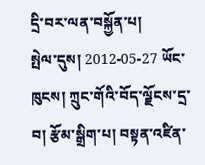དྲི་བར་ལན་བསྐྱོན་པ།
སྤེལ་དུས། 2012-05-27 ཡོང་ཁུངས། ཀྲུང་གོའི་བོད་ལྗོངས་དྲ་བ། རྩོམ་སྒྲིག་པ། བསྟན་འཛིན་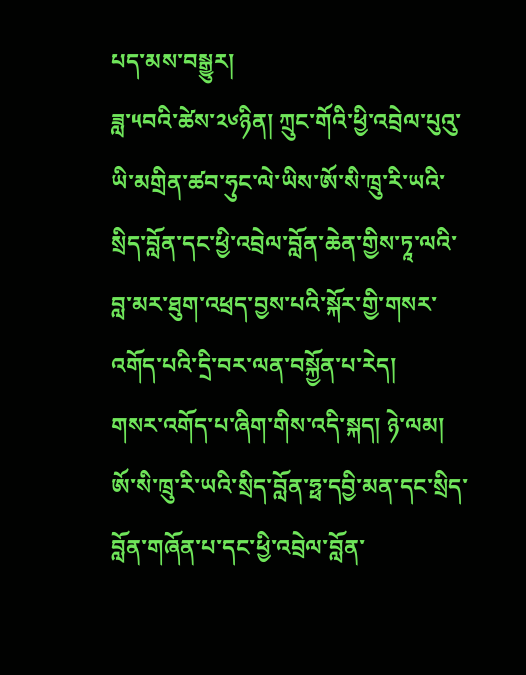པད་མས་བསྒྱུར།
ཟླ་༥བའི་ཚེས་༢༦ཉིན། ཀྲུང་གོའི་ཕྱི་འབྲེལ་པུའུ་ཡི་མགྲིན་ཚབ་ཧུང་ལེ་ཡིས་ཨོ་སི་ཁྲུ་རི་ཡའི་སྲིད་བློན་དང་ཕྱི་འབྲེལ་བློན་ཆེན་གྱིས་ཏཱ་ལའི་བླ་མར་ཐུག་འཕྲད་བྱས་པའི་སྐོར་གྱི་གསར་འགོད་པའི་དྲི་བར་ལན་བསྐྱོན་པ་རེད།
གསར་འགོད་པ་ཞིག་གིས་འདི་སྐད། ཉེ་ལམ། ཨོ་སི་ཁྲུ་རི་ཡའི་སྲིད་བློན་ཧྥ་དབྱི་མན་དང་སྲིད་བློན་གཞོན་པ་དང་ཕྱི་འབྲེལ་བློན་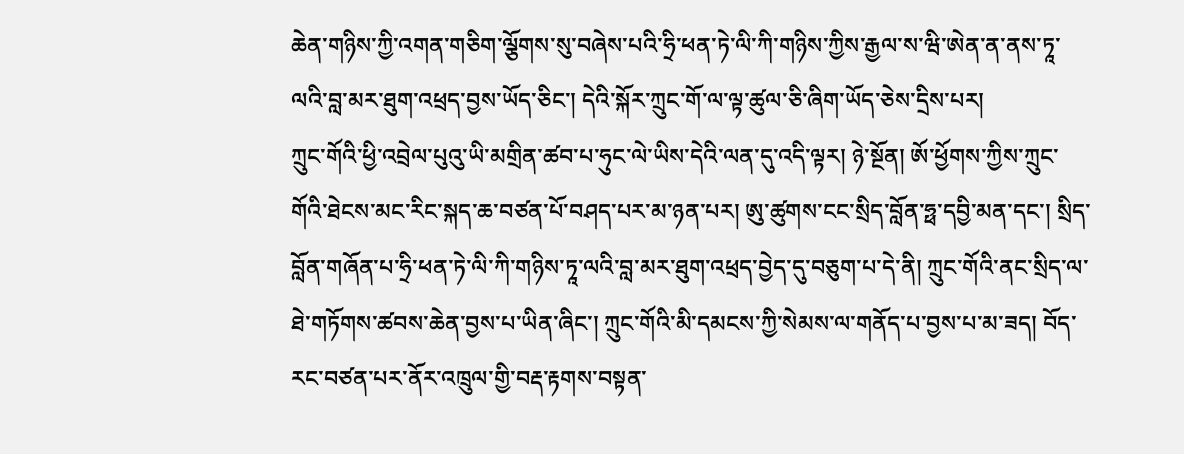ཆེན་གཉིས་ཀྱི་འགན་གཅིག་ལྕོགས་སུ་བཞེས་པའི་ཧྲི་ཕན་ཏེ་ལི་ཀི་གཉིས་ཀྱིས་རྒྱལ་ས་ཝི་ཨེན་ན་ནས་ཏཱ་ལའི་བླ་མར་ཐུག་འཕྲད་བྱས་ཡོད་ཅིང་། དེའི་སྐོར་ཀྲུང་གོ་ལ་ལྟ་ཚུལ་ཅི་ཞིག་ཡོད་ཅེས་དྲིས་པར།
ཀྲུང་གོའི་ཕྱི་འབྲེལ་པུའུ་ཡི་མགྲིན་ཚབ་པ་ཧུང་ལེ་ཡིས་དེའི་ལན་དུ་འདི་ལྟར། ཉེ་སྔོན། ཨོ་ཕྱོགས་ཀྱིས་ཀྲུང་གོའི་ཐེངས་མང་རིང་སྐད་ཆ་བཙན་པོ་བཤད་པར་མ་ཉན་པར། ཨུ་ཚུགས་ངང་སྲིད་བློན་ཧྥ་དབྱི་མན་དང་། སྲིད་བློན་གཞོན་པ་ཧྲི་ཕན་ཏེ་ལི་ཀི་གཉིས་ཏཱ་ལའི་བླ་མར་ཐུག་འཕྲད་བྱེད་དུ་བཅུག་པ་དེ་ནི། ཀྲུང་གོའི་ནང་སྲིད་ལ་ཐེ་གཏོགས་ཚབས་ཆེན་བྱས་པ་ཡིན་ཞིང་། ཀྲུང་གོའི་མི་དམངས་ཀྱི་སེམས་ལ་གནོད་པ་བྱས་པ་མ་ཟད། བོད་རང་བཙན་པར་ནོར་འཁྲུལ་གྱི་བརྡ་རྟགས་བསྟན་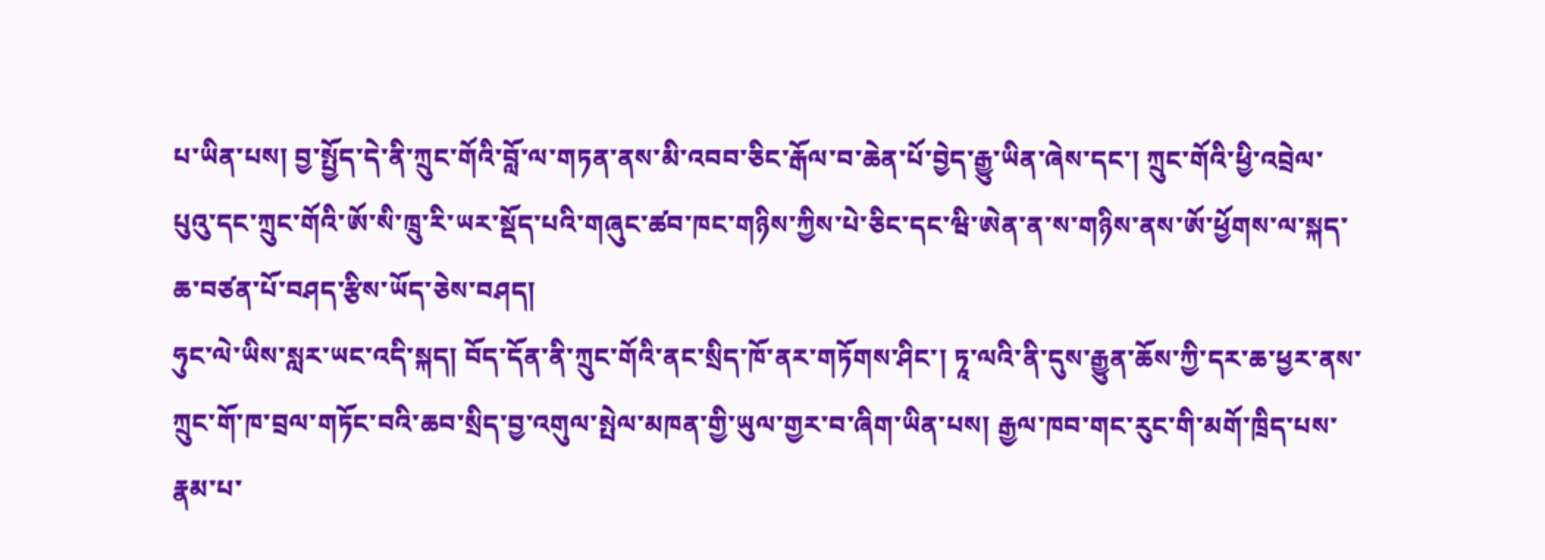པ་ཡིན་པས། བྱ་སྤྱོད་དེ་ནི་ཀྲུང་གོའི་བློ་ལ་གཏན་ནས་མི་འབབ་ཅིང་རྒོལ་བ་ཆེན་པོ་བྱེད་རྒྱུ་ཡིན་ཞེས་དང་། ཀྲུང་གོའི་ཕྱི་འབྲེལ་པུའུ་དང་ཀྲུང་གོའི་ཨོ་སི་ཁྲུ་རི་ཡར་སྡོད་པའི་གཞུང་ཚབ་ཁང་གཉིས་ཀྱིས་པེ་ཅིང་དང་ཝི་ཨེན་ན་ས་གཉིས་ནས་ཨོ་ཕྱོགས་ལ་སྐད་ཆ་བཙན་པོ་བཤད་རྩིས་ཡོད་ཅེས་བཤད།
ཧུང་ལེ་ཡིས་སླར་ཡང་འདི་སྐད། བོད་དོན་ནི་ཀྲུང་གོའི་ནང་སྲིད་ཁོ་ནར་གཏོགས་ཤིང་། ཏཱ་ལའི་ནི་དུས་རྒྱུན་ཆོས་ཀྱི་དར་ཆ་ཕྱར་ནས་ཀྲུང་གོ་ཁ་བྲལ་གཏོང་བའི་ཆབ་སྲིད་བྱ་འགུལ་སྤེལ་མཁན་གྱི་ཡུལ་གྱར་བ་ཞིག་ཡིན་པས། རྒྱལ་ཁབ་གང་རུང་གི་མགོ་ཁྲིད་པས་རྣམ་པ་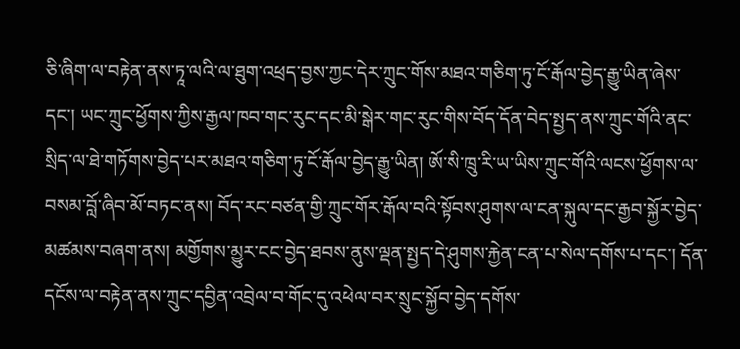ཅི་ཞིག་ལ་བརྟེན་ནས་ཏཱ་ལའི་ལ་ཐུག་འཕྲད་བྱས་ཀྱང་དེར་ཀྲུང་གོས་མཐའ་གཅིག་ཏུ་ངོ་རྒོལ་བྱེད་རྒྱུ་ཡིན་ཞེས་དང་། ཡང་ཀྲུང་ཕྱོགས་ཀྱིས་རྒྱལ་ཁབ་གང་རུང་དང་མི་སྒེར་གང་རུང་གིས་བོད་དོན་བེད་སྤྱད་ནས་ཀྲུང་གོའི་ནང་སྲིད་ལ་ཐེ་གཏོགས་བྱེད་པར་མཐའ་གཅིག་ཏུ་ངོ་རྒོལ་བྱེད་རྒྱུ་ཡིན། ཨོ་སི་ཁྲུ་རི་ཡ་ཡིས་ཀྲུང་གོའི་ལངས་ཕྱོགས་ལ་བསམ་བློ་ཞིབ་མོ་བཏང་ནས། བོད་རང་བཙན་གྱི་ཀྲུང་གོར་རྒོལ་བའི་སྟོབས་ཤུགས་ལ་ངན་སྐུལ་དང་རྒྱབ་སྐྱོར་བྱེད་མཚམས་བཞག་ནས། མགྱོགས་མྱུར་ངང་བྱེད་ཐབས་ནུས་ལྡན་སྤྱད་དེ་ཤུགས་རྐྱེན་ངན་པ་སེལ་དགོས་པ་དང་། དོན་དངོས་ལ་བརྟེན་ནས་ཀྲུང་དབྱིན་འབྲེལ་བ་གོང་དུ་འཕེལ་བར་སྲུང་སྐྱོབ་བྱེད་དགོས་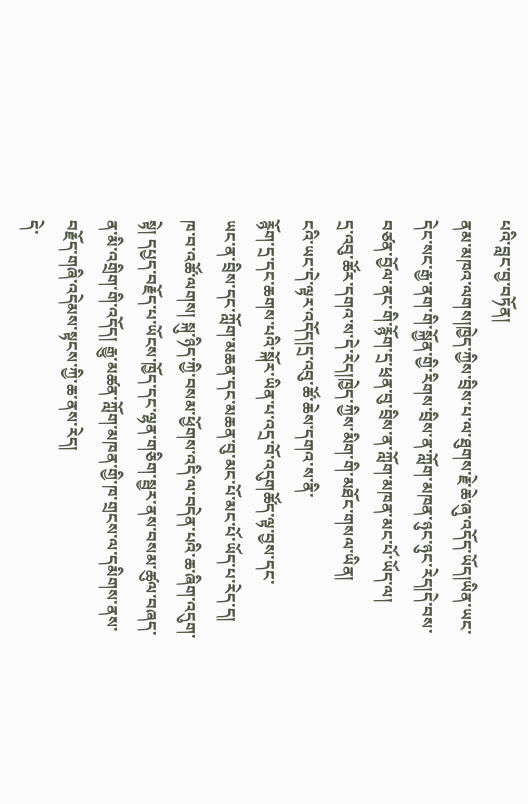པའི་བླང་བྱ་བཏོན།
ནམ་མཁའ་ལགས།ཁྱེད་ཀྱིས་བྲིས་པ་ལ་ཐུགས་རྗེ་ཆེ་ཞུ་འདོད་ཡོད།ཡིན་ཡང་དེང་སང་རྒྱ་ནག་གི་སྐྱོན་གྱི་རིགས་བྲིས་ན་ཀློག་མཁན་ཉུང་ཉུང་རེད།དེ་བས་བཙན་བྱོལ་ནང་གི་རྙོག་དྲ་ཕྲན་བུ་བྲིས་ན་ཀློག་མཁན་མང་པོ་ཡོད་ལ།
དྲ་འབུ་ཚོར་དགའ་ས་དེ་རེད།ཁྱེད་ཀྱིས་མིག་གི་མཐོང་གསལ་ཡིན།
ངའི་ཡང་དེ་ལྟར་འདོད།དྲ་འབུ་ཚོ་ཆེས་དགའ་ས་ནི་
རྙོག་དྲ་དང་ཆགས་པའི་སྐོར་ཡིན་པ་འདྲ་བོ་འདུགཚོད་ལྟ་བྱས་དང་
ཡང་ན་བྲིས་དང་ཀློག་མཆན་དང་མཆན་བུ་མང་པོ་མང་པོ་ཡོད་པ་རེད་ད།
ཁ་བ་འཚོ་ལགས། སྐུ་ཉིད་ཀྱི་བསམ་ཕྱོགས་འདི་ལ་བདེན་པའི་ཆ་ཞིག་འདུག་སྟེ། དཔྱད་བརྗོད་པ་ཡོངས་ཁྱོད་དང་ལྷན་གཅིག་སྦྱར་ནས་བསམ་ཚུལ་བཞད་ན་མི་འགྲིག་གི་འདོད། རྒྱུ་མཚན་ཀློག་མཁན་གྱི་ཁ་གྲངས་ལ་དམིགས་ནས་བརྗོད་གཞི་འདེམས་སྟངས་ཀྱི་ཆ་ནས་རེད།
དེ་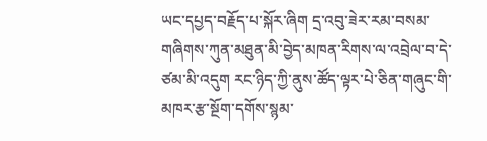ཡང་དཔྱད་བརྗོད་པ་སྐོར་ཞིག དྲ་འབུ་ཟེར་རམ་བསམ་གཞིགས་ཀུན་མཐུན་མི་བྱེད་མཁན་རིགས་ལ་འབྲེལ་བ་དེ་ཙམ་མི་འདུག རང་ཉིད་ཀྱི་ནུས་ཚོད་ལྟར་པེ་ཅིན་གཞུང་གི་མཁར་རྩ་སྔོག་དགོས་སྙམ་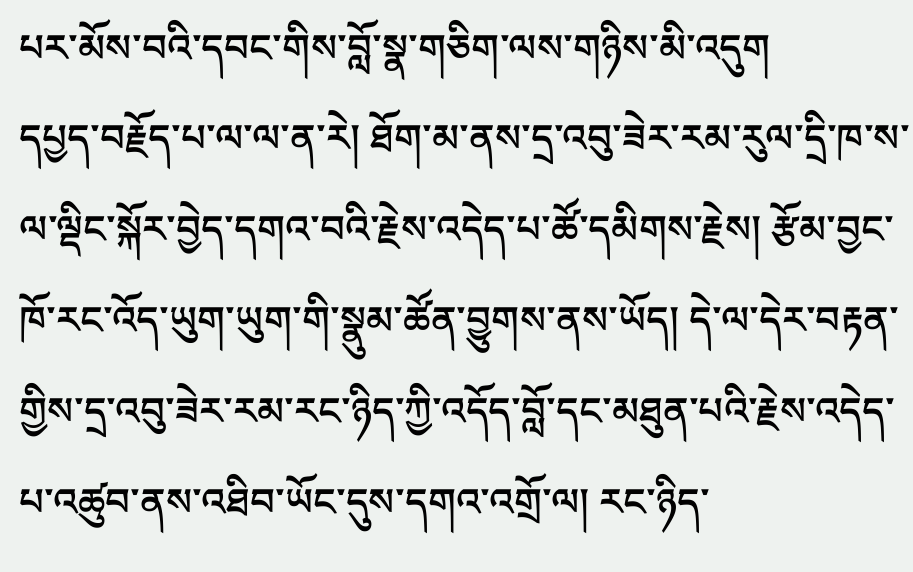པར་མོས་བའི་དབང་གིས་བློ་སྣ་གཅིག་ལས་གཉིས་མི་འདུག
དཔྱད་བརྗོད་པ་ལ་ལ་ན་རེ། ཐོག་མ་ནས་དྲ་འབུ་ཟེར་རམ་རུལ་དྲི་ཁ་ས་ལ་ལྡིང་སྐོར་བྱེད་དགའ་བའི་རྗེས་འདེད་པ་ཚོ་དམིགས་རྗེས། རྩོམ་བྱང་ཁོ་རང་འོད་ཡུག་ཡུག་གི་སྣུམ་ཚོན་བྱུགས་ནས་ཡོད། དེ་ལ་དེར་བརྟན་གྱིས་དྲ་འབུ་ཟེར་རམ་རང་ཉིད་ཀྱི་འདོད་བློ་དང་མཐུན་པའི་རྗེས་འདེད་པ་འཚུབ་ནས་འཐིབ་ཡོང་དུས་དགའ་འགྲོ་ལ། རང་ཉིད་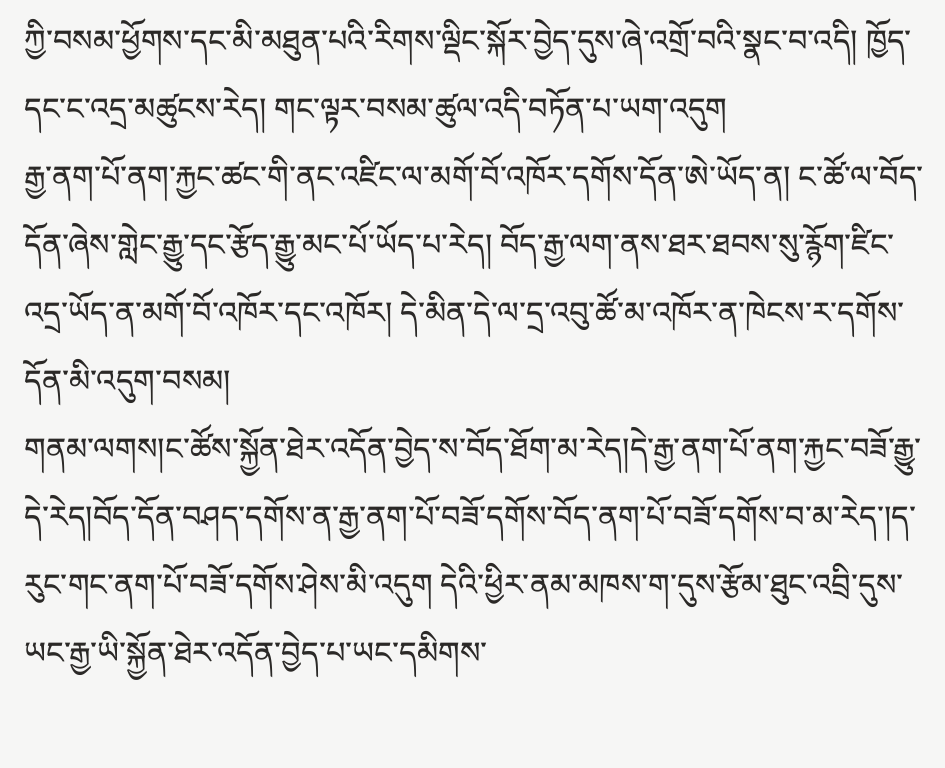ཀྱི་བསམ་ཕྱོགས་དང་མི་མཐུན་པའི་རིགས་ལྡིང་སྐོར་བྱེད་དུས་ཞེ་འགྲོ་བའི་སྣང་བ་འདི། ཁྱོད་དང་ང་འདྲ་མཚུངས་རེད། གང་ལྟར་བསམ་ཚུལ་འདི་བཏོན་པ་ཡག་འདུག
རྒྱ་ནག་པོ་ནག་རྐྱང་ཚང་གི་ནང་འཛིང་ལ་མགོ་བོ་འཁོར་དགོས་དོན་ཨེ་ཡོད་ན། ང་ཚོ་ལ་བོད་དོན་ཞེས་གླེང་རྒྱུ་དང་རྩོད་རྒྱུ་མང་པོ་ཡོད་པ་རེད། བོད་རྒྱ་ལག་ནས་ཐར་ཐབས་སུ་རྙོག་ཛིང་འདྲ་ཡོད་ན་མགོ་བོ་འཁོར་དང་འཁོར། དེ་མིན་དེ་ལ་དྲ་འབུ་ཚོ་མ་འཁོར་ན་ཁེངས་ར་དགོས་དོན་མི་འདུག་བསམ།
གནམ་ལགས།ང་ཚོས་སྐྱོན་ཐེར་འདོན་བྱེད་ས་བོད་ཐོག་མ་རེད།དེ་རྒྱ་ནག་པོ་ནག་རྐྱང་བཟོ་རྒྱུ་དེ་རེད།བོད་དོན་བཤད་དགོས་ན་རྒྱ་ནག་པོ་བཟོ་དགོས་བོད་ནག་པོ་བཟོ་དགོས་བ་མ་རེད་།ད་རུང་གང་ནག་པོ་བཟོ་དགོས་ཤེས་མི་འདུག དེའི་ཕྱིར་ནམ་མཁས་ག་དུས་རྩོམ་ཐུང་འབྲི་དུས་ཡང་རྒྱ་ཡི་སྐྱོན་ཐེར་འདོན་བྱེད་པ་ཡང་དམིགས་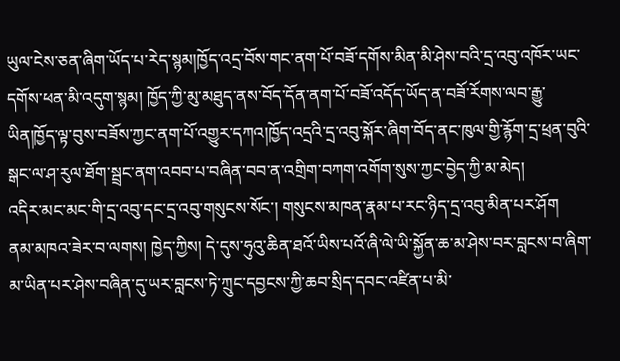ཡུལ་ངེས་ཅན་ཞིག་ཡོད་པ་རེད་སྙམ།ཁྱོད་འདྲ་བོས་གང་ནག་པོ་བཟོ་དགོས་མིན་མི་ཤེས་བའི་དྲ་འབུ་འཁོར་ཡང་དགོས་ཕན་མི་འདུག་སྙམ། ཁྱོད་ཀྱི་མུ་མཐུད་ནས་བོད་དོན་ནག་པོ་བཟོ་འདོད་ཡོད་ན་བཟོ་རོགས་ལབ་རྒྱུ་ཡིན།ཁྱོད་ལྟ་བུས་བཟོས་ཀྱང་ནག་པོ་འགྱུར་དཀའ།ཁྱོད་འདྲའི་དྲ་འབུ་སྐོར་ཞིག་བོད་ནང་ཁུལ་གྱི་རྙོག་དྲ་ཕྲན་བུའི་སྒང་ལ་ཤ་རུལ་ཐོག་སྦྲང་ནག་འབབ་པ་བཞིན་བབ་ན་འགྲིག་བཀག་འགོག་སུས་ཀྱང་བྱེད་ཀྱི་མ་མེད།
འདིར་མང་མང་གི་དྲ་འབུ་དང་དྲ་འབུ་གསུངས་སོང་། གསུངས་མཁན་རྣམ་པ་རང་ཉིད་དྲ་འབུ་མིན་པར་ཤོག
ནམ་མཁའ་ཟེར་བ་ལགས། ཁྱེད་ཀྱིས། དེ་དུས་ཧུའུ་ཆིན་ཐའོ་ཡིས་པའོ་ཞི་ལེ་ཡི་སྐྱོན་ཆ་མ་ཤེས་བར་བླངས་བ་ཞིག་མ་ཡིན་པར་ཤེས་བཞིན་དུ་ཡར་བླངས་ཏེ་ཀྲུང་དབྱངས་ཀྱི་ཆབ་སྲིད་དབང་འཛིན་པ་མི་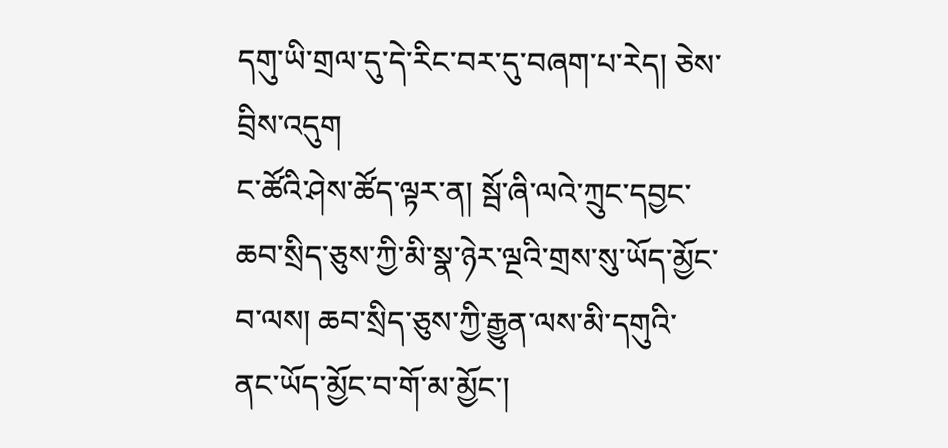དགུ་ཡི་གྲལ་དུ་དེ་རིང་བར་དུ་བཞག་པ་རེད། ཅེས་བྲིས་འདུག
ང་ཚོའི་ཤེས་ཚོད་ལྟར་ན། སྦོ་ཞི་ལའེ་ཀྲུང་དབྱང་ཆབ་སྲིད་ཅུས་ཀྱི་མི་སྣ་ཉེར་ལྔའི་གྲས་སུ་ཡོད་མྱོང་བ་ལས། ཆབ་སྲིད་ཅུས་ཀྱི་རྒྱུན་ལས་མི་དགུའི་ནང་ཡོད་མྱོང་བ་གོ་མ་མྱོང་།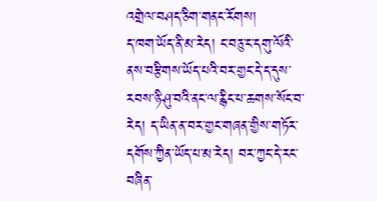འགྲེལ་བཤད་ཅིག་གནང་རོགས།
ད་ཁག་ཡོད་ནི་མ་རེད། ང་བཅུ་ང་དགུ་ལོའི་ནས་བརྩིགས་ཡོད་པའི་བར་གྱང་དེ་ད་དུས་རབས་ཉི་ཤུ་བའི་ནང་ལ་རྙིང་པ་ཆགས་སོང་བ་རེད། ད་ཡིན་ན་བར་གྱང་གཞན་གྱིས་གཏོར་དགོས་ཀྱིན་ཡོད་པ་མ་རེད། བར་ཀྱང་དེ་རང་བཞིན་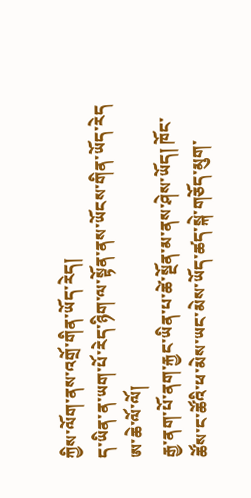ཀྱིས་ལོག་ནས་འགྲོ་གིན་ཡོད་རེད།
ད་ཡིན་ན་ཡག་པོ་རེད་ཉིག་ལ་སྟོན་ནས་ཡོངས་གིན་ཡོད་རེད
ཨ་ཆེ་ལོ་ལོ།
རྒྱ་ནག་པོ་ནག་རྐྱང་ཡིན་པ་ཚེ་སྔོན་མ་ནས་ཤེས་ཡོད། ཁོང་ཚོས་ང་ཚོའི་ཕ་མེས་ཡང་མེས་ཡོད་ཚད་སྐེ་གཅོད་མུག་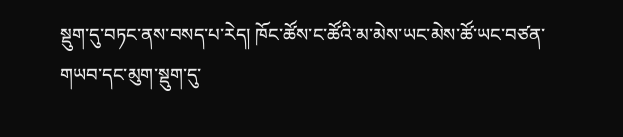སྡུག་དུ་བཏང་ནས་བསད་པ་རེད། ཁོང་ཚོས་ང་ཚོའི་མ་མེས་ཡང་མེས་ཚོ་ཡང་བཙན་གཡབ་དང་མུག་སྡུག་དུ་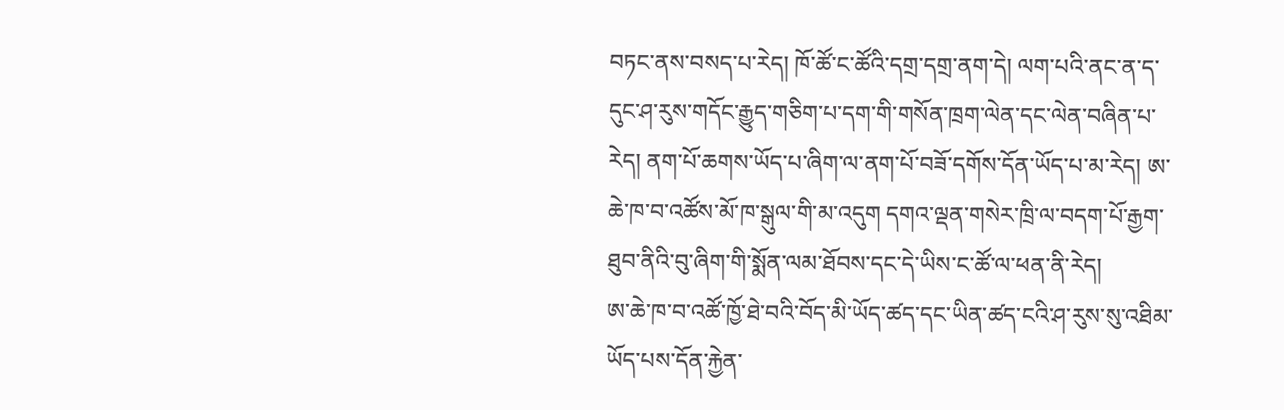བཏང་ནས་བསད་པ་རེད། ཁོ་ཚོ་ང་ཚོའི་དགྲ་དགྲ་ནག་དེ། ལག་པའི་ནང་ན་ད་དུང་ཤ་རུས་གདོང་རྒྱུད་གཅིག་པ་དག་གི་གསོན་ཁྲག་ལེན་དང་ལེན་བཞིན་པ་རེད། ནག་པོ་ཆགས་ཡོད་པ་ཞིག་ལ་ནག་པོ་བཟོ་དགོས་དོན་ཡོད་པ་མ་རེད། ཨ་ཆེ་ཁ་བ་འཚོས་མོ་ཁ་སྒུལ་གི་མ་འདུག དགའ་ལྡན་གསེར་ཁྲི་ལ་བདག་པོ་རྒྱག་ཐུབ་ནིའི་བུ་ཞིག་གི་སྨོན་ལམ་ཐོབས་དང་དེ་ཡིས་ང་ཚོ་ལ་ཕན་ནི་རེད།
ཨ་ཆེ་ཁ་བ་འཚོ་ཁྱོ་ཐེ་བའི་བོད་མི་ཡོད་ཚད་དང་ཡིན་ཚད་ངའི་ཤ་རུས་སུ་འཐིམ་ཡོད་པས་དོན་རྐྱེན་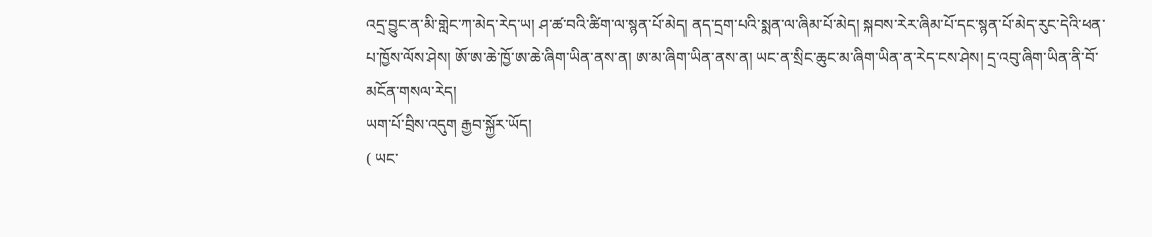འདྲ་བྱུང་ན་མི་གླེང་ཀ་མེད་རེད་ཡ། ཤ་ཚ་བའི་ཚིག་ལ་སྙན་པོ་མེད། ནད་དྲག་པའི་སྨན་ལ་ཞིམ་པོ་མེད། སྐབས་རེར་ཞིམ་པོ་དང་སྙན་པོ་མེད་རུང་དེའི་ཕན་པ་ཁྱོས་ལོས་ཤེས། ཨོ་ཨ་ཆེ་ཁྱོ་ཨ་ཆེ་ཞིག་ཡིན་ནས་ན། ཨ་མ་ཞིག་ཡིན་ནས་ན། ཡང་ན་སྲིང་ཆུང་མ་ཞིག་ཡིན་ན་རེད་ངས་ཤེས། དྲ་འབུ་ཞིག་ཡིན་ནི་བོ་མངོན་གསལ་རེད།
ཡག་པོ་བྲིས་འདུག རྒྱབ་སྐྱོར་ཡོད།
( ཡང་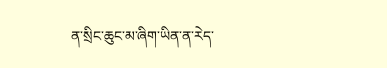ན་སྲིང་ཆུང་མ་ཞིག་ཡིན་ན་རེད་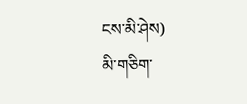ངས་མི་ཤེས)
མི་གཅིག་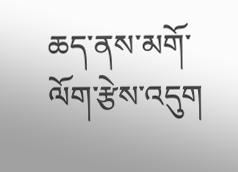ཆད་ནས་མགོ་ལོག་རྩེས་འདུག